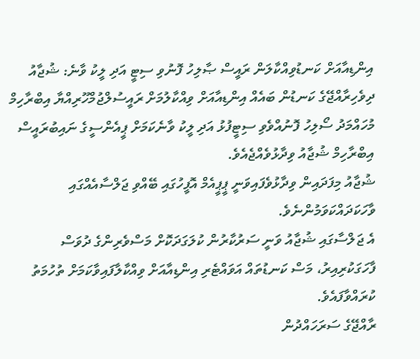އިންޑިއާއަށް ކަނޑުވިއްކާލަން ރައީސް ޞާލިހު ފޮނުވި ސިޓީ އަދި ލީކު ވާނެ: ޝުޖާއު
ދިވެހިރާއްޖޭގެ ކަނޑުން ބައެއް އިންޑިއާއަށް ވިއްކާލުމަށް ރައީސުލްޖުމްހޫރިއްޔާ އިބްރާހިމް މުހައްމަދު ސޯލިހު ފޮނުއްވެވި ސިޓީފުޅު އަދި ލީކު ވާނެކަމަށް ޕީއެންސީގެ ނައިބުރައީސް އިބްރާހިމް ޝުޖާއު ވިދާޅުވެއްޖެއެވެ.
ޝުޖާއު މިފަދައިން ވިދާޅުވެފައިވަނީ ޕީޕީއެމް އޮފީހުގައި ބޭއްވި ޖަލްސާއެއްގައި ވާހަކަދައްކަވަމުންނެވެ.
އެ ޖަލްސާގައި ޝުޖާއު ވަނީ ސަރުކާރުން ކުލަގަދަކޮށް މަސްވެރިންގެ ދުވަސް ފާހަގަކުރިއިރު، މަސް ކަނޑުތައް އަވައްޓެރި އިންޑިއާއަށް ވިއްކާލާފައިވާކަމަށް ތުހުމަތު ކުރައްވާފައެވެ.
ރާއްޖޭގެ ސަރަހައްދުން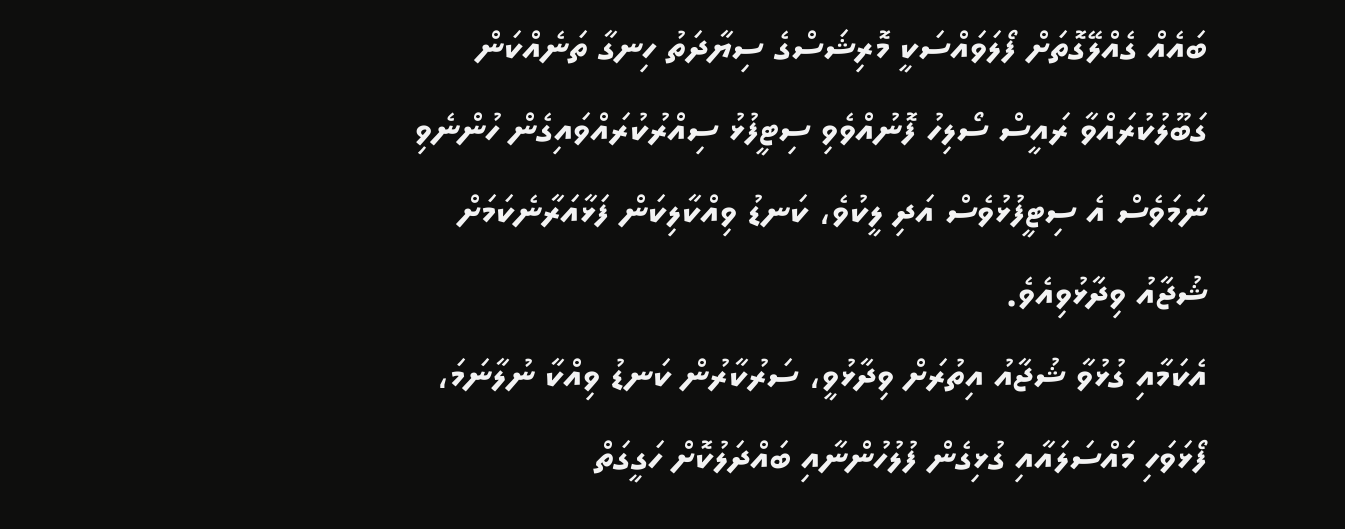ބައެއް ގެއްލޭގޮތަށް ފޯލަވައްސަކީ މޮރިޝަސްގެ ސިޔާދަތު ހިނގާ ތަނެއްކަން ގަބޫލުކުރައްވާ ރައީސް ސޯލިހު ފޮނުއްވެވި ސިޓީފުޅު ސިއްރުކުރައްވައިގެން ހުންނެވި ނަމަވެސް އެ ސިޓީފުޅުވެސް އަދި ލީކުވެ، ކަނޑު ވިއްކާލިކަން ފަޅާއަރާނެކަމަށް ޝުޖާއު ވިދާޅުވިއެވެ.
އެކަމާއި ގުޅުވާ ޝުޖާއު އިތުރަށް ވިދާޅުވީ، ސަރުކާރުން ކަނޑު ވިއްކާ ނުލާނަމަ، ފޯޅަވަހި މައްސަލައާއި ގުޅިގެން ފުލުހުންނާއި ބައްދަލުކޮށް ހަގީގަތް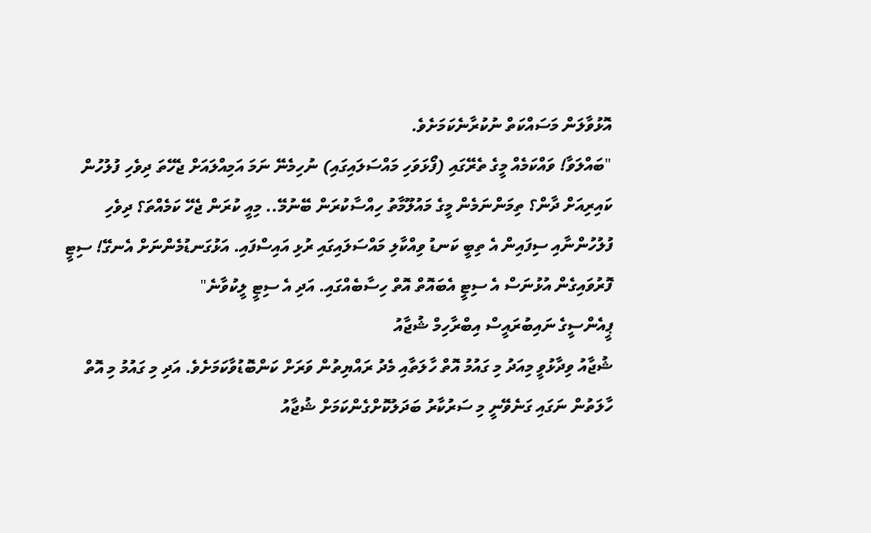އޮޅުވާލަން މަސައްކަތް ނުކުރާނެކަމަށެވެ.
"ބައްލަވާ! ވައްކަމެއް މީގެ ތެރޭގައި (ފޯޅަވަހި މައްސަލައިގައި) ނުހިމެނޭ ނަމަ އަމިއްލައަށް ޖެހޭތަ ދިވެހި ފުލުހުން ކައިރިއަށް ދާން؟ ތިމަންނަމެން މީގެ މައުލޫމާތު ހިއްސާކުރަން ބޭނުމޭ.. މިއީ ކުރަން ޖެހޭ ކަމެއްތަ؟ ދިވެހި ފުލުހުންނާއި ސިފައިން އެ ތިބީ ކަނޑު ވިއްކާލި މައްސަލައިގައި ރުޅި އައިސްފައި. އަޅުގަނޑުމެންނަށް އެނގޭ! ސިޓީ ފޮރުވައިގެން އުޅުނަސް އެ ސިޓީ އެބައޮތް އޮތް ހިސާބެއްގައި. އަދި އެ ސިޓީ ލީކުވާނެ"
ޕީއެންސީގެ ނައިބުރައީސް އިބްރާހިމް ޝުޖާއު
ޝުޖާއު ވިދާޅުވީ މިއަދު މި ގައުމު އޮތް ހާލަތާއި މެދު ރައްޔިތުން ވަރަށް ކަންބޮޑުވާކަމަށެވެ. އަދި މި ގައުމު މި އޮތް ހާލަތުން ނަގައި ގަނެވޭނީ މި ސަރުކާރު ބަދަލުކޮށްގެންކަމަށް ޝުޖާއު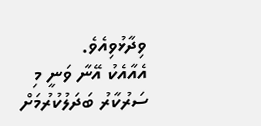ވިދާޅުވިއެވެ.
އެއާއެކު އޭނާ ވަނީ މި ސަރުކާރު ބަދަލުކުރުމަށް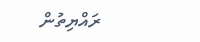ރައްޔިތުން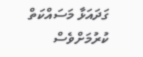ގަދައަޅާ މަސައްކަތް ކުރުމަށްވެސް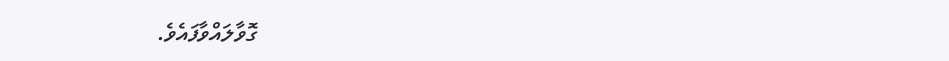ގޮވާލައްވާފައެވެ.